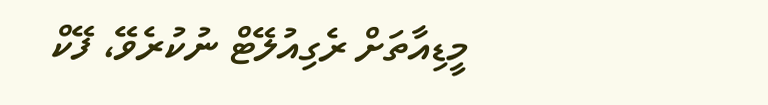މީޑިއާތަށް ރެގިއުލޭޓް ނުކުރެވޭ، ފޭކް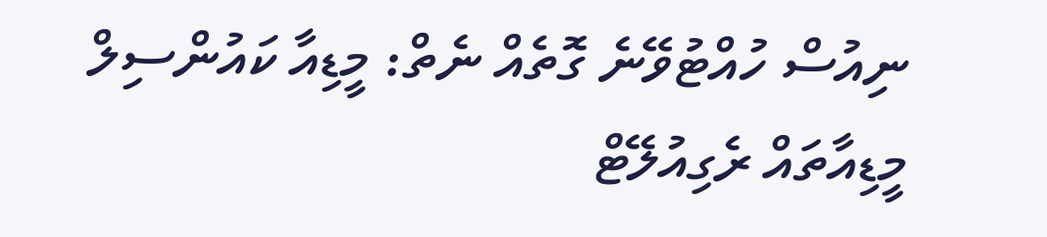ނިއުސް ހުއްޓުވޭނެ ގޮތެއް ނެތް: މީޑިއާ ކައުންސިލް
މީޑިއާތައް ރެގިއުލޭޓް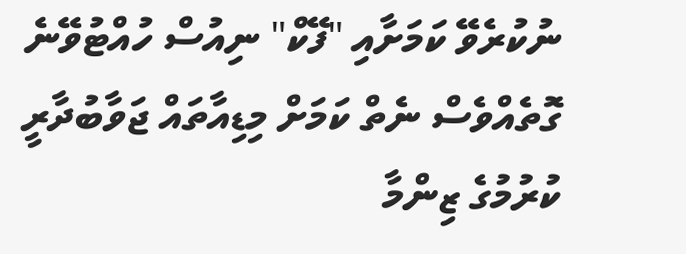ނުކުރެވޭ ކަމަށާއި "ފޭކް" ނިއުސް ހުއްޓުވޭނެ ގޮތެއްވެސް ނެތް ކަމަށް މިޑިއާތައް ޖަވާބުދާރީ ކުރުމުގެ ޒިންމާ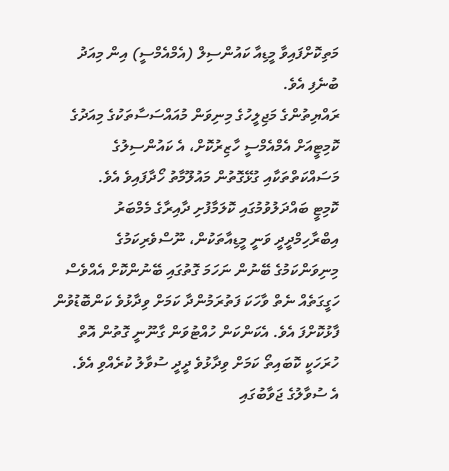މަތިކޮށްފައިވާ މީޑިއާ ކައުންސިލް (އެމްއެމްސީ) އިން މިއަދު ބުނެފި އެވެ.
ރައްޔިތުންގެ މަޖިލީހުގެ މިނިވަން މުއައްސަސާތަކުގެ މިއަދުގެ ކޮމިޓީއަށް އެމްއެމްސީ ހާޒިރުކޮށް، އެ ކައުންސިލުގެ މަސައްކަތްތަކާއި ގުޅޭގޮތުން މައުލޫމާތު ހޯދާފައިވެ އެވެ.
ކޮމިޓީ ބައްދަލުވުމުގައި ކޮލަމާފުށި ދާއިރާގެ މެމްބަރު އިބްރާހިމްދީދީ ވަނީ މީޑިއާތަކުން، ނޫސްވެރިކަމުގެ މިނިވަންކަމުގެ ބޭނުން ނަހަމަ ގޮތުގައި ބޭނުންކޮށް އެއްވެސް ހަގީގަތެއް ނެތް ވާހަކަ ފަތުރަމުންދާ ކަމަށް ވިދާޅުވެ ކަންބޮޑުވުން ފާޅުކޮށްފަ އެވެ. އެކަންކަން ހުއްޓުވަން ގާނޫނީ ގޮތުން އޮތް ހުރަހަކީ ކޮބައިތޯ ކަމަށް ވިދާޅުވެ ދީދީ ސުވާލު ކުރެއްވި އެވެ.
އެ ސުވާލުގެ ޖަވާބުގައި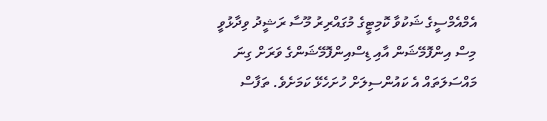އެމްއެމްސީގެ ޝަކުވާ ކޮމިޓީގެ މުގައްރިރު މޫސާ ރަޝީދު ވިދާޅުވީ މިސް އިންފޮމޭޝަން އާއި ޑިސްއިންފޮމޭޝަންގެ ވަރަށް ގިނަ މައްސަލަތައް އެ ކައުންސިލަށް ހުށަހެޅޭ ކަމަށެވެ. ތަފާސް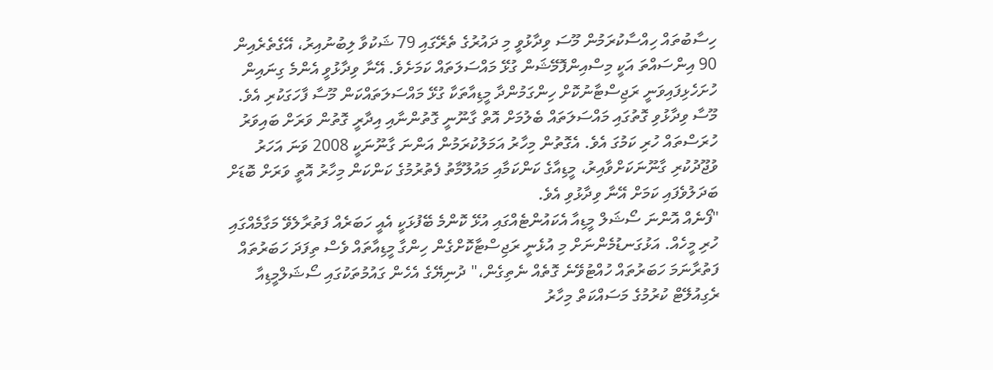ހިސާބުތައް ހިއްސާކުރަމުން މޫސަ ވިދާޅުވީ މި ދައުރުގެ ތެރޭގައި 79 ޝަކުވާ ލިބުނުއިރު، އޭގެތެރެއިން 90 އިންސައްތަ އަކީ މިސްއިންފޮމޭޝަން ގުޅޭ މައްސަލަތައް ކަމަށެވެ. އޭނާ ވިދާޅުވީ އެންމެ ގިނައިން ހުށަހެޅިފައިވަނީ ރަޖިސްޓާނުކޮށް ހިންގަމުންދާ މީޑިއާތަކާ ގުޅޭ މައްސަލަތައްކަން މޫސާ ފާހަގަކުރި އެވެ.
މޫސާ ވިދާޅުވި ގޮތުގައި މައްސަލަތައް ބެލުމަށް އޮތް ގާނޫނީ ގޮތުންނާއި އިދާރީ ގޮތުން ވަރަށް ބައިވަރު ހުރަސްތައް ހުރި ކަމުގަ އެވެ. އެގޮތުން މިހާރު އަމަލުކުރަމުން އަންނަ ގާނޫނަކީ 2008 ވަނަ އަހަރު ވުޖޫދުކުރި ގާނޫނަކަށްވާއިރު، މީޑިއާގެ ކަންކަމާއި މައުލޫމާތު ފެތުރުމުގެ ކަންކަން މިހާރު އޮތީ ވަރަށް ބޮޑަށް ބަދަލުވެފައި ކަމަށް އޭނާ ވިދާޅުވި އެވެ.
"ފޯނެއް އޮންނަ ސޯޝަލް މީޑިއާ އެކައުންޓެއްގައި އުޅޭ ކޮންމެ ބޭފުޅަކީ އެއީ ހަބަރެއް ފަތުރާލެވޭ މަގާމެއްގައި ހުރި މީހެއް. އަޅުގަނޑުމެންނަށް މި އުޅެނީ ރަޖިސްޓާކޮށްގެން ހިންގާ މީޑިއާތައް ވެސް ތިފަދަ ހަބަރުތައް ފަތުރާނަމަ ހަބަރުތައް ހުއްޓުވޭނެ ގޮތެއް ނެތިގެން،" ދުނިޔޭގެ އެހެން ގައުމުތަކުގައި ސޯޝަލްމީޑިއާ ރެގިއުލޭޓް ކުރުމުގެ މަސައްކަތް މިހާރު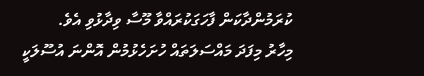ކުރަމުންދާކަން ފާހަގަކުރައްވާ މޫސާ ވިދާޅުވި އެވެ.
މިހާރު މިފަދަ މައްސަލަތައް ހުށަހެޅުމުން އޮންނަ އުސޫލަކީ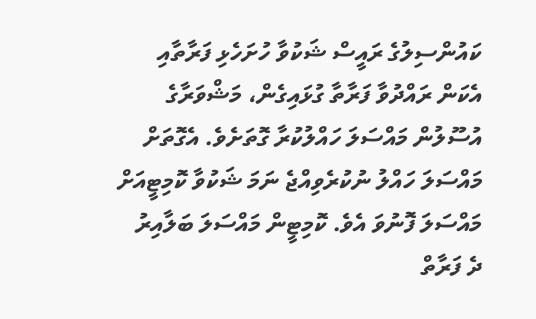ކައުންސިލުގެ ރައީސް ޝަކުވާ ހުށަހެޅި ފަރާތާއި އެކަން ރައްދުވާ ފަރާތާ ގުޅައިގެން، މަޝްވަރާގެ އުސޫލުން މައްސަލަ ހައްލުކުރާ ގޮތަށެވެ. އެގޮތަށް މައްސަލަ ހައްލު ނުކުރެވިއްޖެ ނަމަ ޝަކުވާ ކޮމިޓީއަށް މައްސަލަ ފޮނުވަ އެވެ. ކޮމިޓީން މައްސަލަ ބަލާއިރު ދެ ފަރާތް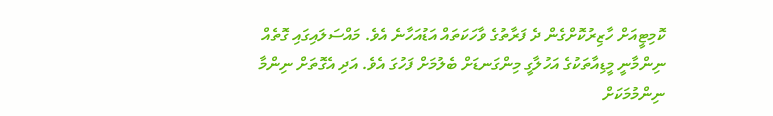ކޮމިޓީއަށް ހާޒިރުކޮށްގެން ދެ ފަރާތުގެ ވާހަކަތައް އަޑުއަހާނެ އެވެ. މައްސަލައިގައި ގޮތެއް ނިންމާނީ މީޑިއާތަކުގެ އަހުލާގީ މިންގަނޑަށް ބެލުމަށް ފަހުގަ އެވެ. އަދި އެގޮތަށް ނިންމާ ނިންމުމަކަށް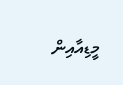މީޑިއާއިން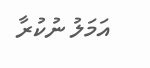އަމަލު ނުކުރާ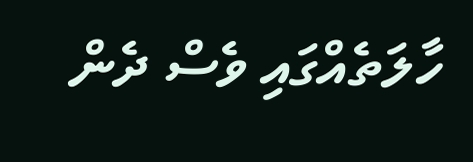ހާލަތެއްގައި ވެސް ދެން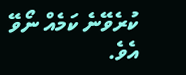ކުރެވޭނެ ކަމެއް ނޯވޭ އެވެ.